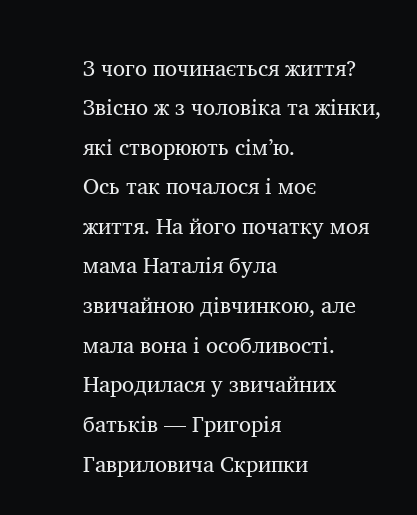З чого починається життя? Звісно ж з чоловіка та жінки, які створюють сім’ю.
Ось так почалося і моє життя. На його початку моя мама Наталія була звичайною дівчинкою, але мала вона і особливості. Народилася у звичайних батьків — Григорія Гавриловича Скрипки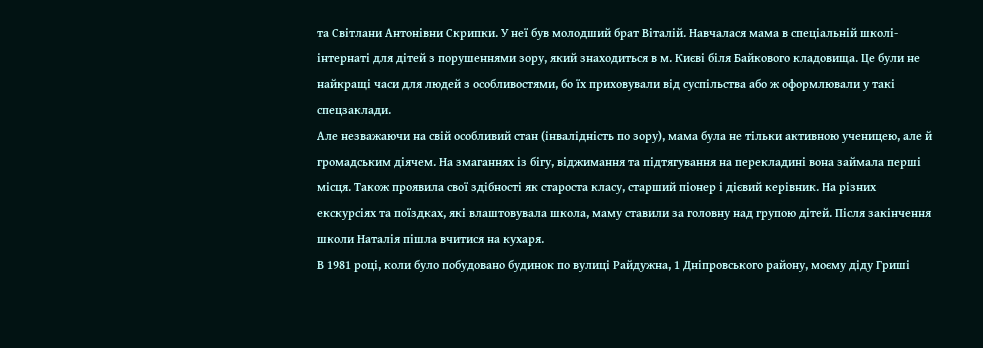та Світлани Антонівни Скрипки. У неї був молодший брат Віталій. Навчалася мама в спеціальній школі-інтернаті для дітей з порушеннями зору, який знаходиться в м. Києві біля Байкового кладовища. Це були не найкращі часи для людей з особливостями, бо їх приховували від суспільства або ж оформлювали у такі спецзаклади.
Але незважаючи на свій особливий стан (інвалідність по зору), мама була не тільки активною ученицею, але й громадським діячем. На змаганнях із бігу, віджимання та підтягування на перекладині вона займала перші місця. Також проявила свої здібності як староста класу, старший піонер і дієвий керівник. На різних екскурсіях та поїздках, які влаштовувала школа, маму ставили за головну над групою дітей. Після закінчення школи Наталія пішла вчитися на кухаря.
В 1981 році, коли було побудовано будинок по вулиці Райдужна, 1 Дніпровського району, моєму діду Гриші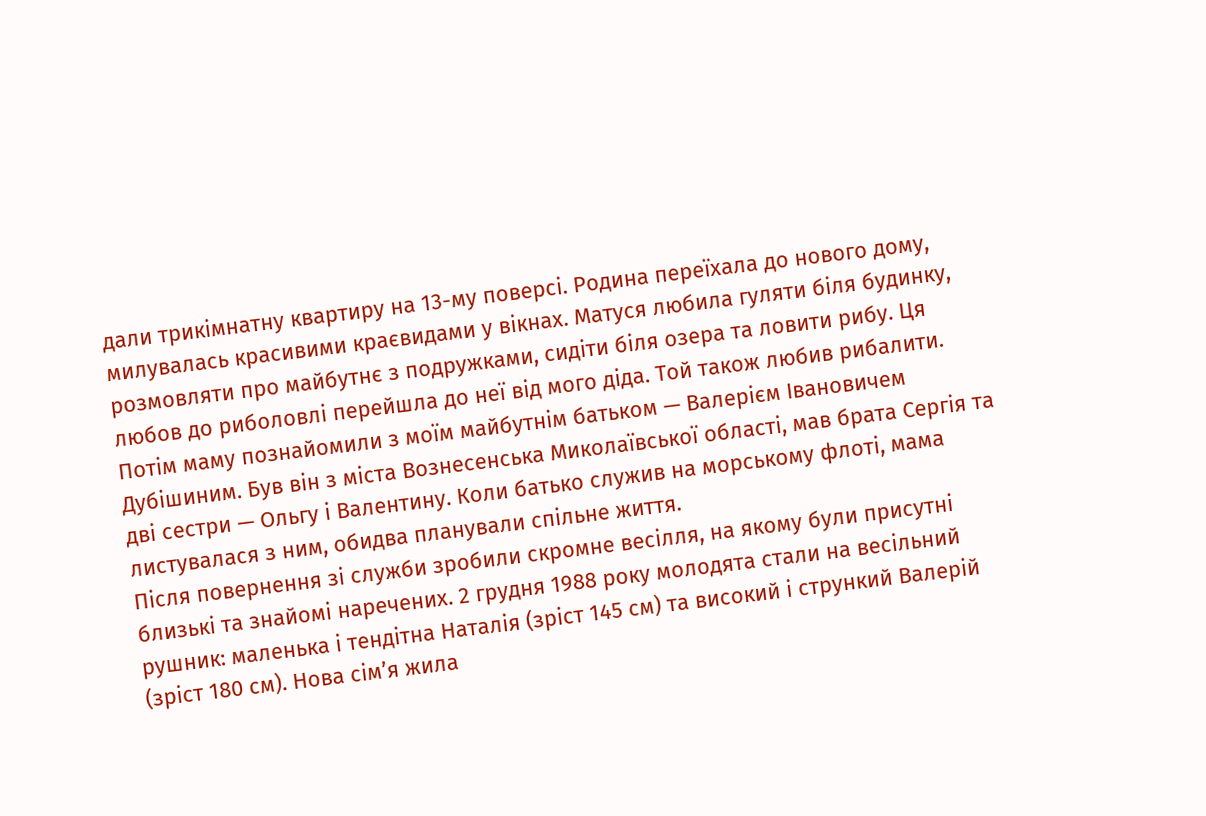дали трикімнатну квартиру на 13-му поверсі. Родина переїхала до нового дому, милувалась красивими краєвидами у вікнах. Матуся любила гуляти біля будинку, розмовляти про майбутнє з подружками, сидіти біля озера та ловити рибу. Ця любов до риболовлі перейшла до неї від мого діда. Той також любив рибалити.
Потім маму познайомили з моїм майбутнім батьком — Валерієм Івановичем Дубішиним. Був він з міста Вознесенська Миколаївської області, мав брата Сергія та дві сестри — Ольгу і Валентину. Коли батько служив на морському флоті, мама листувалася з ним, обидва планували спільне життя.
Після повернення зі служби зробили скромне весілля, на якому були присутні близькі та знайомі наречених. 2 грудня 1988 року молодята стали на весільний рушник: маленька і тендітна Наталія (зріст 145 см) та високий і стрункий Валерій (зріст 180 см). Нова сім’я жила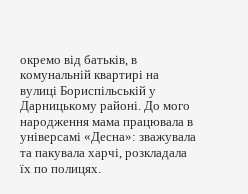окремо від батьків, в комунальній квартирі на вулиці Бориспільській у Дарницькому районі. До мого народження мама працювала в універсамі «Десна»: зважувала та пакувала харчі, розкладала їх по полицях.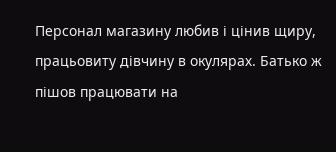Персонал магазину любив і цінив щиру, працьовиту дівчину в окулярах. Батько ж пішов працювати на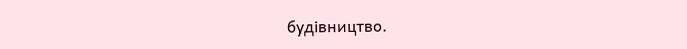будівництво.